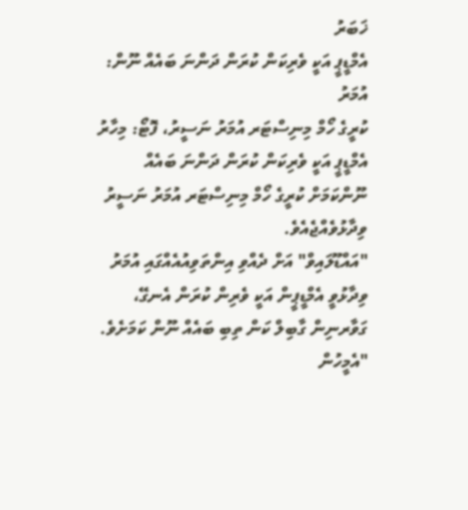ޚަބަރު
އެމްޑީޕީ އަކީ ވެރިކަން ކުރަން ދަންނަ ބައެއް ނޫން: އުމަރު
ކުރީގެ ހޯމް މިނިސްޓަރ އުމަރު ނަސީރު، ފޮޓޯ: މިހާރު
އެމްޑީޕީ އަކީ ވެރިކަން ކުރަން ދަންނަ ބައެއް ނޫންކަމަށް ކުރީގެ ހޯމް މިނިސްޓަރ އުމަރު ނަސީރު ވިދާޅުވެއްޖެއެވެ.
"އައްޑޫލައިވް" އަށް ދެއްވި އިންތަވިއުއެއްގައި އުމަރު ވިދާޅުވީ އެމްޑީޕީން އަކީ ވެރިން ކުރަން އެނގޭ، ގަވާރނިން ގާބިލް ކަން ތިބި ބައެއް ނޫން ކަމަށެވެ.
"އެމީހުން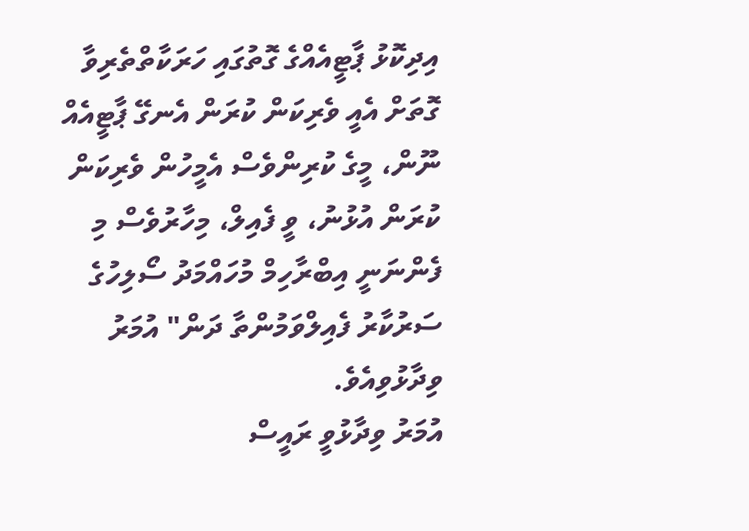އިދިކޮޅު ޕާޓީއެއްގެ ގޮތުގައި ހަރަކާތްތެރިވާ ގޮތަށް އެއީ ވެރިކަން ކުރަން އެނގޭ ޕާޓީއެއް ނޫން، މީގެ ކުރިންވެސް އެމީހުން ވެރިކަން ކުރަން އުޅުނު، ވީ ފެއިލް، މިހާރުވެސް މި ފެންނަނީ އިބްރާހިމް މުހައްމަދު ސޯލިހުގެ ސަރުކާރު ފެއިލްވަމުންތާ ދަން" އުމަރު ވިދާޅުވިއެވެ.
އުމަރު ވިދާޅުވީ ރައީސް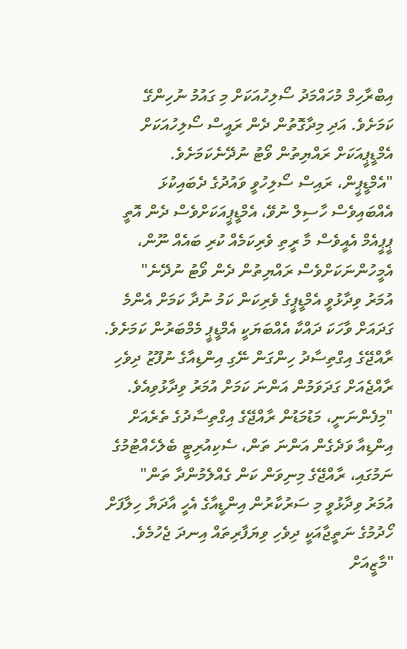އިބްރާހިމް މުހައްމަދު ސޯލިހުއަކަށް މި ގައުމު ނުހިންގޭ ކަމަށެވެ. އަދި މިދާގޮތުން ދެން ރައީސް ސޯލިހުއަކަށް އެމްޑީޕީއަކަށް ރައްޔިތުން ވޯޓު ނުދޭނެކަމަށެވެ.
"އެމްޑީޕީން، ރައިސް ސޯލިހުވީ ވައުދުގެ ދެބައިކުޅަ އެއްބައިވެސް ހާސިލް ނުވޭ، އެމްޑީޕީއަކަށްވެސް ދެން އޮތީ ޕީޕީއެމް އެއީވެސް މާ ރީތި ވެރިކަމެއް ކުރި ބައެއް ނޫން، އެމީހުންނަކަށްވެސް ރައްޔިތުން ދެން ވޯޓު ނުދޭނެ"
އުމަރު ވިދާޅުވީ އެމްޑީޕީގެ ވެރިކަން ކަމު ނުދާ ކަމަށް އެންމެ ގަދައަށް ވާހަކަ ދައްކާ އެއްބަޔަކީ އެމްޑީޕީ މެމްބަރުން ކަމަށެވެ.
ރާއްޖޭގެ އިގްތިސާދު ހިންގަން ނޭގި އިންޑިއާގެ ނުފޫޒު ދިވެހި ރާއްޖެއަށް ގަދަވަމުން އަންނަ ކަމަށް އުމަރު ވިދާޅުވިއެވެ.
"މިފެންނަނީ، މަޑުމަޑުން ރާއްޖޭގެ އިގްތިސާދުގެ ތެރެއަށް އިންޑިއާ ވަދެގެން އަންނަ ތަން، ސެކިއުރިޓީ ބެލެހެއްޓުމުގެ ނަމުގައި، ރާއްޖޭގެ މިނިވަން ކަން ގެއްލެމުންދާ ތަން"
އުމަރު ވިދާޅުވީ މި ސަރުކާރުން އިންޑީއާގެ އެހީ އާދަޔާ ހިލާފަށް ހޯދުމުގެ ނަތީޖާއަކީ ދިވެހި ވިޔަފާރިތައް އިނދަ ޖެހުމެވެ.
"މާޒީއަށް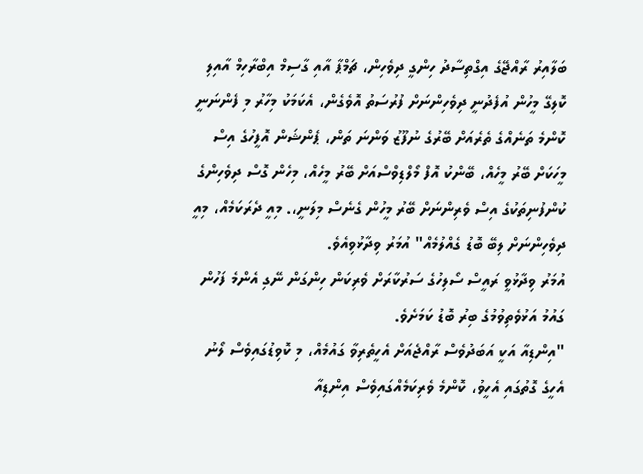ބަލާއިރު ރާއްޖޭގެ އިގްތިސާދު ހިންގީ ދިވެހިން، ޗަމްޕާ އާއި ގާސިމް އިބްރާހިމް އާއިލި ކޮލިގޭ މީހުން އުފެދުނީ ދިވެހިންނަށް ފުރުސަތު އޮވެގެން، އެކަމަކު މިހާރު މި ފެންނަނީ ކޮންމެ ތަނެއްގެ ތެރެއަށް ބޭރުގެ ނުފޫޒު ވަންނަ ތަން، ޕެންޝަން އޮފީހުގެ އިސް މީހަކަށް ބޭރު މީހެއް، ބޭންކު އޮފް މޯލްޑިވްސްއަށް ބޭރު މީހެއް، މިހެން ގޮސް ދިވެހިންގެ ކުންފުނިތަކުގެ އިސް ވެރިންނަށް ބޭރު މީހުން ގެނެސް މިލަނީ،. މިއީ ދެރަކަމެއް، މިއީ ދިވެހިންނަށް ލިބޭ ބޮޑު ގެއްލުމެއް" އުމަރު ވިދާޅުވިއެވެ.
އުމަރު ވިދާޅުވީ ރައީސް ސޯލިހުގެ ސަރުކާރަށް ވެރިކަން ހިންގަން ނޭގި އެންމެ ފަހުން ގައުމު އަޅުވެތިވުމުގެ ބިރު ބޮޑު ކަމަށެވެ.
"އިންޑިއާ އަކީ އަބަދުވެސް ރާއްޖެއަށް އެހީތެރިވާ ގައުމެއް، މި ކޮވިޑުގައިވެސް ލޯނު އެހީގެ ގޮތުގައި އެހީވު، ކޮންމެ ވެރިކަމެއްގައިވެސް އިންޑިއާ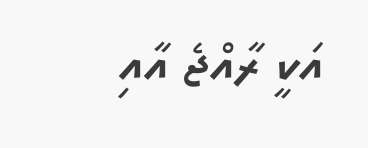އަކީ ރާއްޖެ އާއި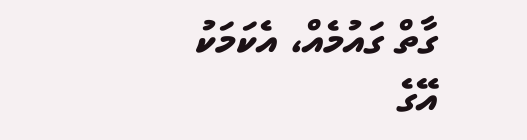ގާތް ގައުމެއް، އެކަމަކު އޭގެ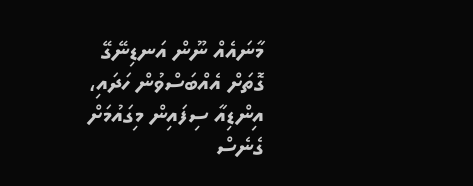މާނައެއް ނޫން އަނޑިނޭގޭ ގޮތަށް އެއްބަސްވުން ހަދައި، އިންޑިއާ ސިފައިން މިގައުމަށް ގެނެސް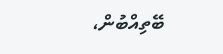ބޭތިއްބުން،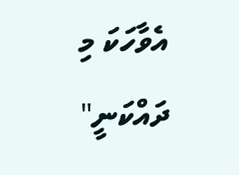އެވާހަކަ މި ދައްކަނީ"